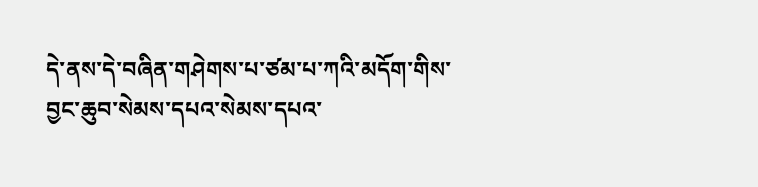དེ་ནས་དེ་བཞིན་གཤེགས་པ་ཙམ་པ་ཀའི་མདོག་གིས་བྱང་ཆུབ་སེམས་དཔའ་སེམས་དཔའ་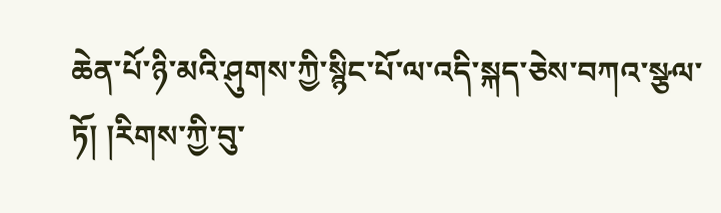ཆེན་པོ་ཉི་མའི་ཤུགས་ཀྱི་སྙིང་པོ་ལ་འདི་སྐད་ཅེས་བཀའ་སྩལ་ཏོ། །རིགས་ཀྱི་བུ་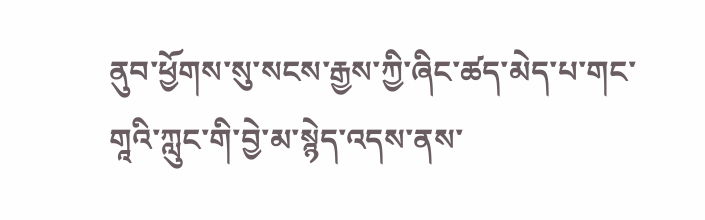ནུབ་ཕྱོགས་སུ་སངས་རྒྱས་ཀྱི་ཞིང་ཚད་མེད་པ་གང་གཱའི་ཀླུང་གི་བྱེ་མ་སྙེད་འདས་ནས་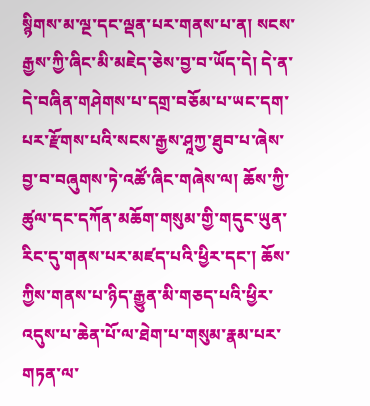སྙིགས་མ་ལྔ་དང་ལྡན་པར་གནས་པ་ན། སངས་རྒྱས་ཀྱི་ཞིང་མི་མཇེད་ཅེས་བྱ་བ་ཡོད་དེ། དེ་ན་དེ་བཞིན་གཤེགས་པ་དགྲ་བཅོམ་པ་ཡང་དག་པར་རྫོགས་པའི་སངས་རྒྱས་ཤཱཀྱ་ཐུབ་པ་ཞེས་བྱ་བ་བཞུགས་ཏེ་འཚོ་ཞིང་གཞེས་ལ། ཆོས་ཀྱི་ཚུལ་དང་དཀོན་མཆོག་གསུམ་གྱི་གདུང་ཡུན་རིང་དུ་གནས་པར་མཛད་པའི་ཕྱིར་དང་། ཆོས་ཀྱིས་གནས་པ་ཉིད་རྒྱུན་མི་གཅད་པའི་ཕྱིར་འདུས་པ་ཆེན་པོ་ལ་ཐེག་པ་གསུམ་རྣམ་པར་གཏན་ལ་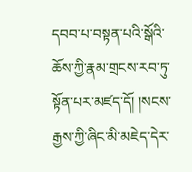དབབ་པ་བསྟན་པའི་སྒོའི་ཆོས་ཀྱི་རྣམ་གྲངས་རབ་ཏུ་སྟོན་པར་མཛད་དོ། །སངས་རྒྱས་ཀྱི་ཞིང་མི་མཇེད་དེར་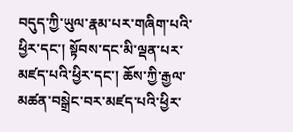བདུད་ཀྱི་ཡུལ་རྣམ་པར་གཞིག་པའི་ཕྱིར་དང་། སྟོབས་དང་མི་ལྡན་པར་མཛད་པའི་ཕྱིར་དང་། ཆོས་ཀྱི་རྒྱལ་མཚན་བསྒྲེང་བར་མཛད་པའི་ཕྱིར་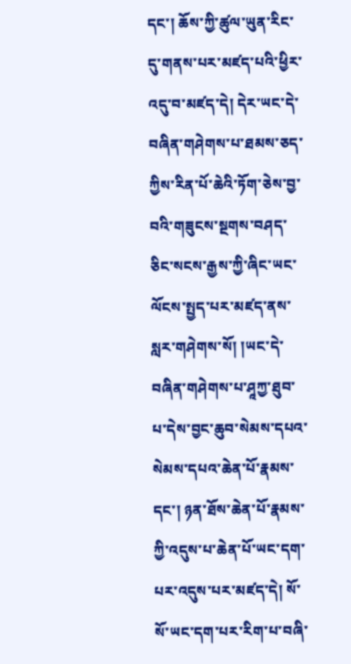དང་། ཆོས་ཀྱི་ཚུལ་ཡུན་རིང་དུ་གནས་པར་མཛད་པའི་ཕྱིར་འདུ་བ་མཛད་དེ། དེར་ཡང་དེ་བཞིན་གཤེགས་པ་ཐམས་ཅད་ཀྱིས་རིན་པོ་ཆེའི་ཏོག་ཅེས་བྱ་བའི་གཟུངས་སྔགས་བཤད་ཅིང་སངས་རྒྱས་ཀྱི་ཞིང་ཡང་ལོངས་སྤྱད་པར་མཛད་ནས་སླར་གཤེགས་སོ། །ཡང་དེ་བཞིན་གཤེགས་པ་ཤཱཀྱ་ཐུབ་པ་དེས་བྱང་ཆུབ་སེམས་དཔའ་སེམས་དཔའ་ཆེན་པོ་རྣམས་དང་། ཉན་ཐོས་ཆེན་པོ་རྣམས་ཀྱི་འདུས་པ་ཆེན་པོ་ཡང་དག་པར་འདུས་པར་མཛད་དེ། སོ་སོ་ཡང་དག་པར་རིག་པ་བཞི་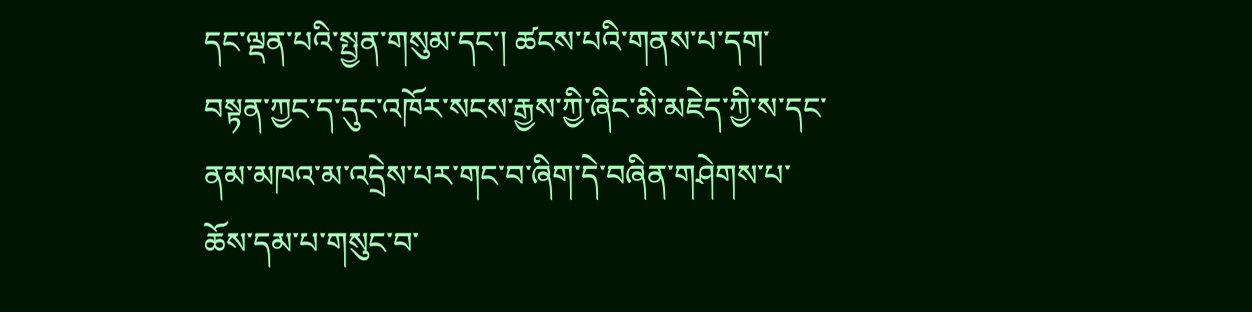དང་ལྡན་པའི་སྤྱན་གསུམ་དང་། ཚངས་པའི་གནས་པ་དག་བསྟན་ཀྱང་ད་དུང་འཁོར་སངས་རྒྱས་ཀྱི་ཞིང་མི་མཇེད་ཀྱི་ས་དང་ནམ་མཁའ་མ་འདྲེས་པར་གང་བ་ཞིག་དེ་བཞིན་གཤེགས་པ་ཆོས་དམ་པ་གསུང་བ་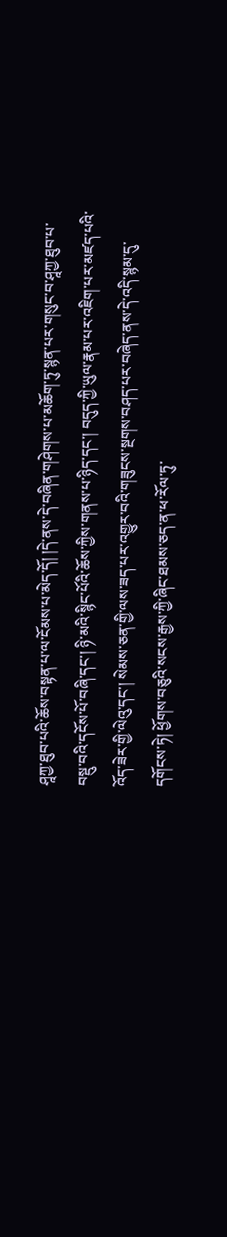ཤཱཀྱ་ཐུབ་པའི་ཆོས་བསྟན་པ་ལ་ངོམས་པ་མེད་དོ། །དེ་ནས་དེ་བཞིན་གཤེགས་པ་མཆོག་ཏུ་སྙན་པར་གསུང་བ་ཤཱཀྱ་ཐུབ་པ་བསྡུ་བའི་དངོས་པོ་བཞི་དང་། ཉི་མའི་སྙིང་པོའི་ཆོས་ཀྱིས་གནས་པ་ཉིད་དང་། བདུད་ཀྱི་ཡུལ་རྣམ་པར་འཇིག་པར་མཛད་པའི་འོད་ཟེར་གྱི་ལེའུ་དང་། སེམས་ཅན་གྱི་ལས་ཟད་པར་འགྱུར་བའི་གཟུངས་སྔགས་བཤད་པར་བཞེད་ནས་དེ་འདི་སྙམ་དུ་དགོངས་ཏེ། ཕྱོགས་བཅུའི་སངས་རྒྱས་ཀྱི་ཞིང་ཐམས་ཅད་ན་ཕ་རོལ་ཏུ་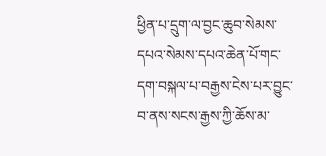ཕྱིན་པ་དྲུག་ལ་བྱང་ཆུབ་སེམས་དཔའ་སེམས་དཔའ་ཆེན་པོ་གང་དག་བསྐལ་པ་བརྒྱས་ངེས་པར་བྱུང་བ་ནས་སངས་རྒྱས་ཀྱི་ཆོས་མ་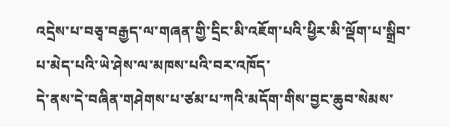འདྲེས་པ་བཅྭ་བརྒྱད་ལ་གཞན་གྱི་དྲིང་མི་འཇོག་པའི་ཕྱིར་མི་ལྡོག་པ་སྒྲིབ་པ་མེད་པའི་ཡེ་ཤེས་ལ་མཁས་པའི་བར་འཁོད་
དེ་ནས་དེ་བཞིན་གཤེགས་པ་ཙམ་པ་ཀའི་མདོག་གིས་བྱང་ཆུབ་སེམས་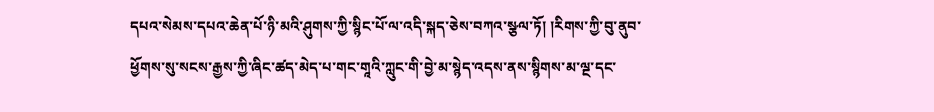དཔའ་སེམས་དཔའ་ཆེན་པོ་ཉི་མའི་ཤུགས་ཀྱི་སྙིང་པོ་ལ་འདི་སྐད་ཅེས་བཀའ་སྩལ་ཏོ། །རིགས་ཀྱི་བུ་ནུབ་ཕྱོགས་སུ་སངས་རྒྱས་ཀྱི་ཞིང་ཚད་མེད་པ་གང་གཱའི་ཀླུང་གི་བྱེ་མ་སྙེད་འདས་ནས་སྙིགས་མ་ལྔ་དང་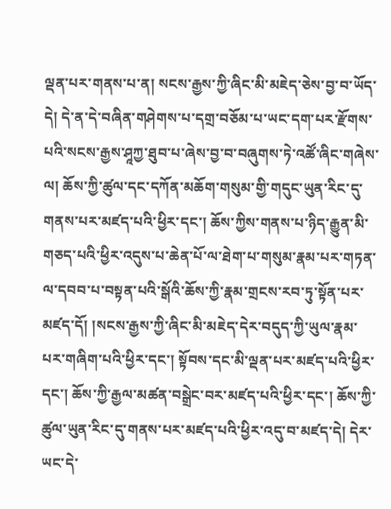ལྡན་པར་གནས་པ་ན། སངས་རྒྱས་ཀྱི་ཞིང་མི་མཇེད་ཅེས་བྱ་བ་ཡོད་དེ། དེ་ན་དེ་བཞིན་གཤེགས་པ་དགྲ་བཅོམ་པ་ཡང་དག་པར་རྫོགས་པའི་སངས་རྒྱས་ཤཱཀྱ་ཐུབ་པ་ཞེས་བྱ་བ་བཞུགས་ཏེ་འཚོ་ཞིང་གཞེས་ལ། ཆོས་ཀྱི་ཚུལ་དང་དཀོན་མཆོག་གསུམ་གྱི་གདུང་ཡུན་རིང་དུ་གནས་པར་མཛད་པའི་ཕྱིར་དང་། ཆོས་ཀྱིས་གནས་པ་ཉིད་རྒྱུན་མི་གཅད་པའི་ཕྱིར་འདུས་པ་ཆེན་པོ་ལ་ཐེག་པ་གསུམ་རྣམ་པར་གཏན་ལ་དབབ་པ་བསྟན་པའི་སྒོའི་ཆོས་ཀྱི་རྣམ་གྲངས་རབ་ཏུ་སྟོན་པར་མཛད་དོ། །སངས་རྒྱས་ཀྱི་ཞིང་མི་མཇེད་དེར་བདུད་ཀྱི་ཡུལ་རྣམ་པར་གཞིག་པའི་ཕྱིར་དང་། སྟོབས་དང་མི་ལྡན་པར་མཛད་པའི་ཕྱིར་དང་། ཆོས་ཀྱི་རྒྱལ་མཚན་བསྒྲེང་བར་མཛད་པའི་ཕྱིར་དང་། ཆོས་ཀྱི་ཚུལ་ཡུན་རིང་དུ་གནས་པར་མཛད་པའི་ཕྱིར་འདུ་བ་མཛད་དེ། དེར་ཡང་དེ་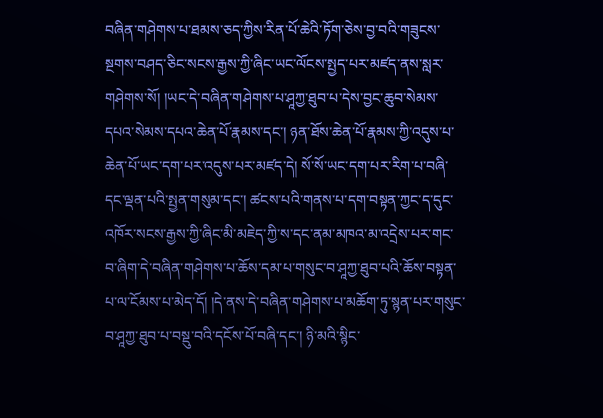བཞིན་གཤེགས་པ་ཐམས་ཅད་ཀྱིས་རིན་པོ་ཆེའི་ཏོག་ཅེས་བྱ་བའི་གཟུངས་སྔགས་བཤད་ཅིང་སངས་རྒྱས་ཀྱི་ཞིང་ཡང་ལོངས་སྤྱད་པར་མཛད་ནས་སླར་གཤེགས་སོ། །ཡང་དེ་བཞིན་གཤེགས་པ་ཤཱཀྱ་ཐུབ་པ་དེས་བྱང་ཆུབ་སེམས་དཔའ་སེམས་དཔའ་ཆེན་པོ་རྣམས་དང་། ཉན་ཐོས་ཆེན་པོ་རྣམས་ཀྱི་འདུས་པ་ཆེན་པོ་ཡང་དག་པར་འདུས་པར་མཛད་དེ། སོ་སོ་ཡང་དག་པར་རིག་པ་བཞི་དང་ལྡན་པའི་སྤྱན་གསུམ་དང་། ཚངས་པའི་གནས་པ་དག་བསྟན་ཀྱང་ད་དུང་འཁོར་སངས་རྒྱས་ཀྱི་ཞིང་མི་མཇེད་ཀྱི་ས་དང་ནམ་མཁའ་མ་འདྲེས་པར་གང་བ་ཞིག་དེ་བཞིན་གཤེགས་པ་ཆོས་དམ་པ་གསུང་བ་ཤཱཀྱ་ཐུབ་པའི་ཆོས་བསྟན་པ་ལ་ངོམས་པ་མེད་དོ། །དེ་ནས་དེ་བཞིན་གཤེགས་པ་མཆོག་ཏུ་སྙན་པར་གསུང་བ་ཤཱཀྱ་ཐུབ་པ་བསྡུ་བའི་དངོས་པོ་བཞི་དང་། ཉི་མའི་སྙིང་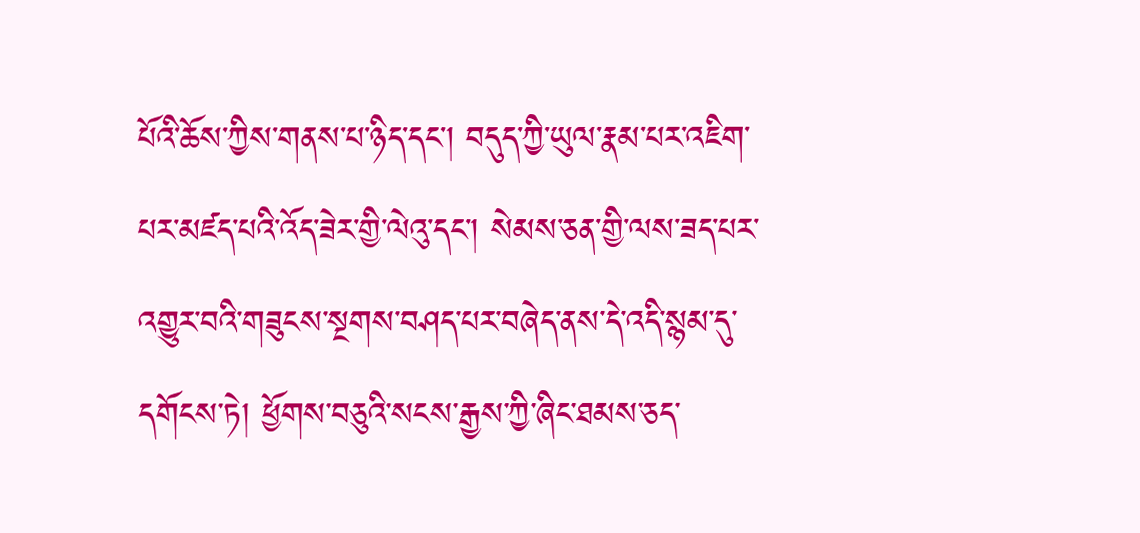པོའི་ཆོས་ཀྱིས་གནས་པ་ཉིད་དང་། བདུད་ཀྱི་ཡུལ་རྣམ་པར་འཇིག་པར་མཛད་པའི་འོད་ཟེར་གྱི་ལེའུ་དང་། སེམས་ཅན་གྱི་ལས་ཟད་པར་འགྱུར་བའི་གཟུངས་སྔགས་བཤད་པར་བཞེད་ནས་དེ་འདི་སྙམ་དུ་དགོངས་ཏེ། ཕྱོགས་བཅུའི་སངས་རྒྱས་ཀྱི་ཞིང་ཐམས་ཅད་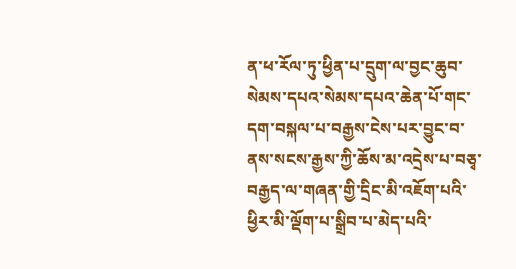ན་ཕ་རོལ་ཏུ་ཕྱིན་པ་དྲུག་ལ་བྱང་ཆུབ་སེམས་དཔའ་སེམས་དཔའ་ཆེན་པོ་གང་དག་བསྐལ་པ་བརྒྱས་ངེས་པར་བྱུང་བ་ནས་སངས་རྒྱས་ཀྱི་ཆོས་མ་འདྲེས་པ་བཅྭ་བརྒྱད་ལ་གཞན་གྱི་དྲིང་མི་འཇོག་པའི་ཕྱིར་མི་ལྡོག་པ་སྒྲིབ་པ་མེད་པའི་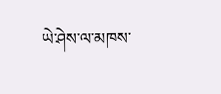ཡེ་ཤེས་ལ་མཁས་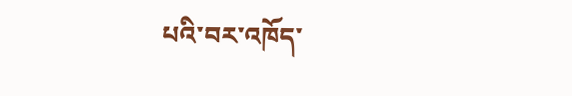པའི་བར་འཁོད་